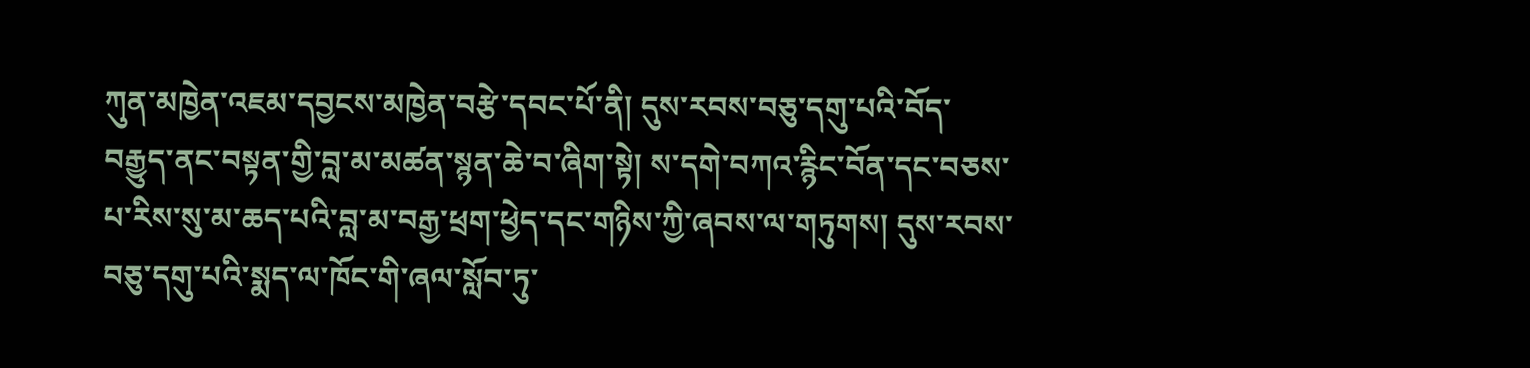ཀུན་མཁྱེན་འཇམ་དབྱངས་མཁྱེན་བརྩེ་དབང་པོ་ནི། དུས་རབས་བཅུ་དགུ་པའི་བོད་བརྒྱུད་ནང་བསྟན་གྱི་བླ་མ་མཚན་སྙན་ཆེ་བ་ཞིག་སྟེ། ས་དགེ་བཀའ་རྙིང་བོན་དང་བཅས་པ་རིས་སུ་མ་ཆད་པའི་བླ་མ་བརྒྱ་ཕྲག་ཕྱེད་དང་གཉིས་ཀྱི་ཞབས་ལ་གཏུགས། དུས་རབས་བཅུ་དགུ་པའི་སྨད་ལ་ཁོང་གི་ཞལ་སློབ་ཏུ་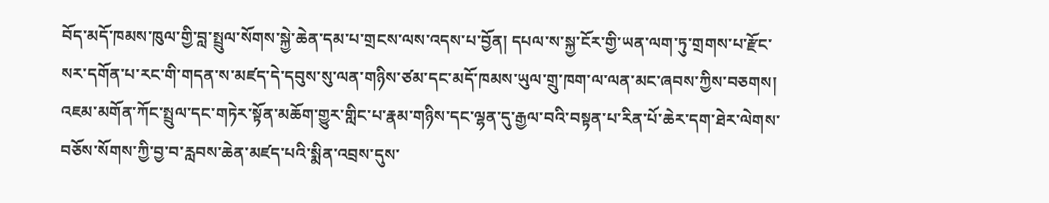བོད་མདོ་ཁམས་ཁུལ་གྱི་བླ་སྤྲུལ་སོགས་སྐྱེ་ཆེན་དམ་པ་གྲངས་ལས་འདས་པ་བྱོན། དཔལ་ས་སྐྱ་ངོར་གྱི་ཡན་ལག་ཏུ་གྲགས་པ་རྫོང་སར་དགོན་པ་རང་གི་གདན་ས་མཛད་དེ་དབུས་སུ་ལན་གཉིས་ཙམ་དང་མདོ་ཁམས་ཡུལ་གྲུ་ཁག་ལ་ལན་མང་ཞབས་ཀྱིས་བཅགས། འཇམ་མགོན་ཀོང་སྤྲུལ་དང་གཏེར་སྟོན་མཆོག་གྱུར་གླིང་པ་རྣམ་གཉིས་དང་ལྷན་དུ་རྒྱལ་བའི་བསྟན་པ་རིན་པོ་ཆེར་དག་ཐེར་ལེགས་བཅོས་སོགས་ཀྱི་བྱ་བ་རླབས་ཆེན་མཛད་པའི་སྨིན་འབྲས་དུས་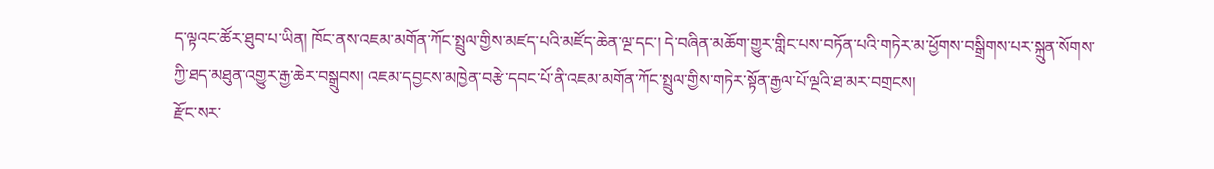ད་ལྟའང་ཚོར་ཐུབ་པ་ཡིན། ཁོང་ནས་འཇམ་མགོན་ཀོང་སྤྲུལ་གྱིས་མཛད་པའི་མཛོད་ཆེན་ལྔ་དང་། དེ་བཞིན་མཆོག་གྱུར་གླིང་པས་བཏོན་པའི་གཏེར་མ་ཕྱོགས་བསྒྲིགས་པར་སྐྲུན་སོགས་ཀྱི་ཐད་མཐུན་འགྱུར་རྒྱ་ཆེར་བསྒྲུབས། འཇམ་དབྱངས་མཁྱེན་བརྩེ་དབང་པོ་ནི་འཇམ་མགོན་ཀོང་སྤྲུལ་གྱིས་གཏེར་སྟོན་རྒྱལ་པོ་ལྔའི་ཐ་མར་བགྲངས།
རྫོང་སར་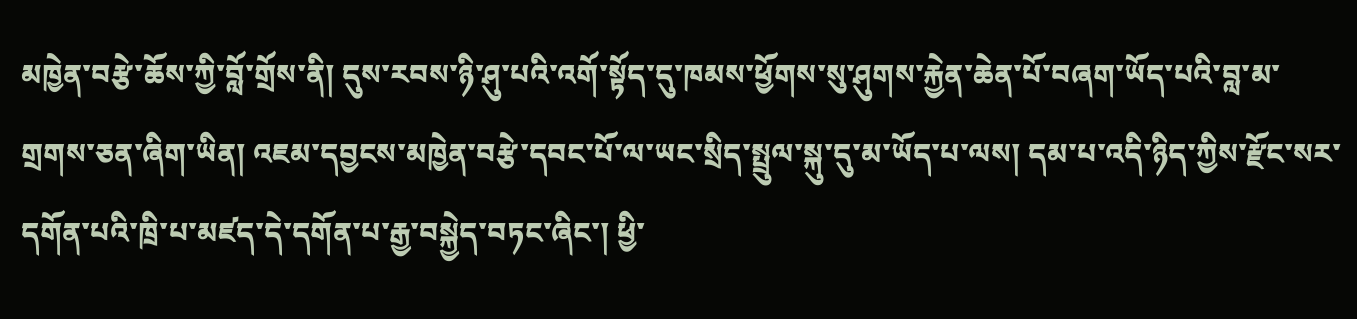མཁྱེན་བརྩེ་ཆོས་ཀྱི་བློ་གྲོས་ནི། དུས་རབས་ཉི་ཤུ་པའི་འགོ་སྟོད་དུ་ཁམས་ཕྱོགས་སུ་ཤུགས་རྐྱེན་ཆེན་པོ་བཞག་ཡོད་པའི་བླ་མ་གྲགས་ཅན་ཞིག་ཡིན། འཇམ་དབྱངས་མཁྱེན་བརྩེ་དབང་པོ་ལ་ཡང་སྲིད་སྤྲུལ་སྐུ་དུ་མ་ཡོད་པ་ལས། དམ་པ་འདི་ཉིད་ཀྱིས་རྫོང་སར་དགོན་པའི་ཁྲི་པ་མཛད་དེ་དགོན་པ་རྒྱ་བསྐྱེད་བཏང་ཞིང་། ཕྱི་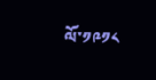ལོ་༡༩༡༨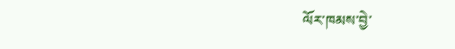ལོར་ཁམས་བྱེ་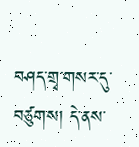བཤད་གྲྭ་གསར་དུ་བཙུགས། དེ་ནས་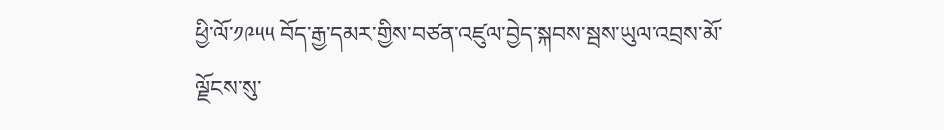ཕྱི་ལོ་༡༩༥༥ བོད་རྒྱ་དམར་གྱིས་བཙན་འཛུལ་བྱེད་སྐབས་སྦས་ཡུལ་འབྲས་མོ་ལྗོངས་སུ་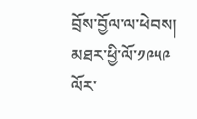བྲོས་བྱོལ་ལ་ཕེབས། མཐར་ཕྱི་ལོ་༡༩༥༩ ལོར་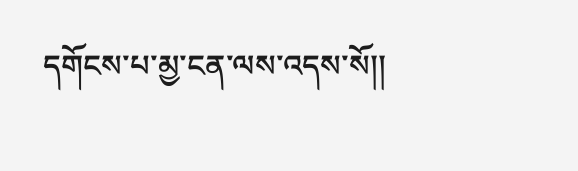དགོངས་པ་མྱ་ངན་ལས་འདས་སོ།།